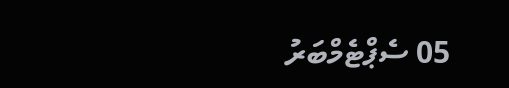05 ސެޕްޓެމްބަރު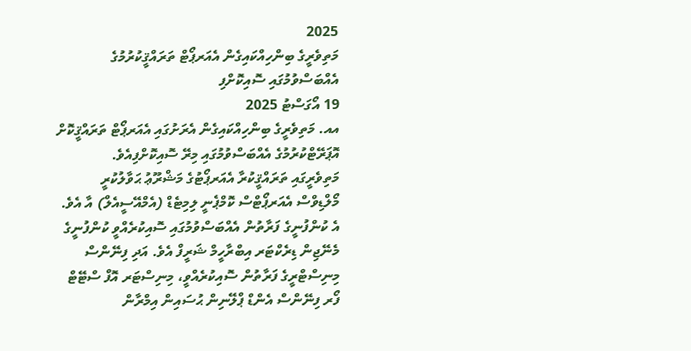2025
މަތިވެރީގެ ބިންހިއްކައިގެން އެއަރޕޯޓް ތަރައްޤީކުރުމުގެ އެއްބަސްވުމުގައި ސޮއިކޮށްފި
19 އޯގަސްޓު 2025
އއ. މަތިވެރީގެ ބިންހިއްކައިގެން އެރަށުގައި އެއަރޕޯޓް ތަރައްޤީކޮށް އޮޕަރޭޓްކުރުމުގެ އެއްބަސްވުމުގައި މިރޭ ސޮއިކޮށްފިއެވެ.
މަތިވެރީގައި ތަރައްޤީކުރާ އެއަރޕޯޓުގެ މަޝްރޫޢު ޙަވާލުކުރީ މޯލްޑިވްސް އެއަރޕޯޓްސް ކޮމްޕެނީ ލިމިޓެޑް (އެމްއޭސީއެލް) އާ އެވެ. އެ ކުންފުނީގެ ފަރާތުން އެއްބަސްވުމުގައި ސޮއިކުރެއްވީ ކުންފުނީގެ މެނޭޖިން ޑިރެކްޓަރ އިބްރާހީމް ޝަރީފް އެވެ. އަދި ފިނޭންސް މިނިސްޓްރީގެ ފަރާތުން ސޮއިކުރެއްވީ، މިނިސްޓަރ އޮފް ސްޓޭޓް ފޯރ ފިނޭންސް އެންޑް ޕްލޭނިން ޙުސައިން އިމްރާން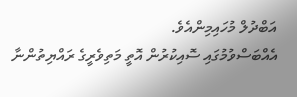އަބްދުލް މުހައިމިންއެވެ.
އެއްބަސްވުމުގައި ސޮއިކުރުން އޮތީ މަތިވެރީގެ ރައްޔިތުންނާ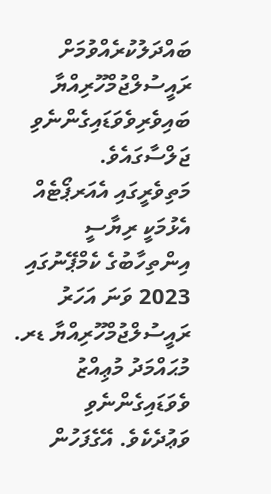ބައްދަލުކުރެއްވުމަށް ރައީސުލްޖުމްހޫރިއްޔާ ބައިވެރިވެވަޑައިގެންނެވި ޖަލްސާގައެވެ.
މަތިވެރީގައި އެއަރޕޯޓެއް އެޅުމަކީ ރިޔާސީ އިންތިހާބުގެ ކެމްޕޭނުގައި 2023 ވަނަ އަހަރު ރައީސުލްޖުމްހޫރިއްޔާ ޑރ. މުޙައްމަދު މުޢިއްޒު ވެވަޑައިގެންނެވި ވަޢުދެކެވެ. އޭގެފަހުން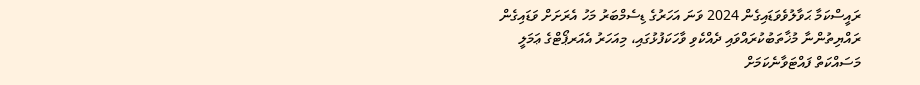ރައީސްކަމާ ޙަވާލުވެވަޑައިގެން 2024 ވަނަ އަހަރުގެ ޑިސެމްބަރު މަހު އެރަށަށް ވަޑައިގެން ރައްޔިތުންނާ މުޚާތަބުކުރައްވައި ދެއްކެވި ވާހަކަފުޅުގައި، މިއަހަރު އެއަރޕޯޓްގެ ޢަމަލީ މަސައްކަތް ފައްޓަވާނެކަމަށް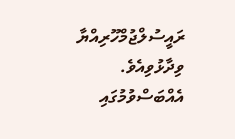ރައީސުލްޖުމްހޫރިއްޔާ ވިދާޅުވިއެވެ.
އެއްބަސްވުމުގައި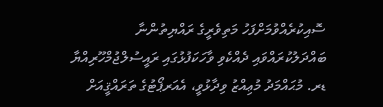ސޮއިކުރެއްވުމަށްފަހު މަތިވެރީގެ ރައްޔިތުންނާ ބައްދަލުކުރައްވައި ދެއްކެވި ވާހަކަފުޅުގައި ރައީސުލްޖުމްހޫރިއްޔާ ޑރ. މުޙައްމަދު މުޢިއްޒު ވިދާޅުވީ، އެއަރޕޯޓުގެ ތަރައްޤީއަށް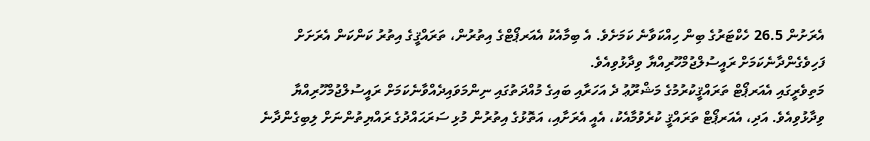އެރަށުން 26.5 ހެކްޓަރުގެ ބިން ހިއްކަވާނެ ކަމަށެވެ. އެ ބިމާއެކު އެއަރޕޯޓްގެ އިތުރުން، ތަރައްޤީގެ އިތުރު ކަންކަން އެރަށަށް ފަހިވެގެންދާނެކަމަށް ރައީސުލްޖުމްހޫރިއްޔާ ވިދާޅުވިއެވެ.
މަތިވެރީގައި އެއަރޕޯޓް ތަރައްޤީކުރުމުގެ މަޝްރޫޢު ދެ އަހަރާއި ބައިގެ މުއްދަތުގައި ނިންމަވައިދެއްވާނެކަމަށް ރައީސުލްޖުމްހޫރިއްޔާ ވިދާޅުވިއެވެ. އަދި، އެއަރޕޯޓް ތަރައްޤީ ކުރެވުމާއެކު، އެއީ އެރަށާއި، އަތޮޅުގެ އިތުރުން މުޅި ސަރަޙައްދުގެ ރައްޔިތުންނަށް ލިބިގެންދާނެ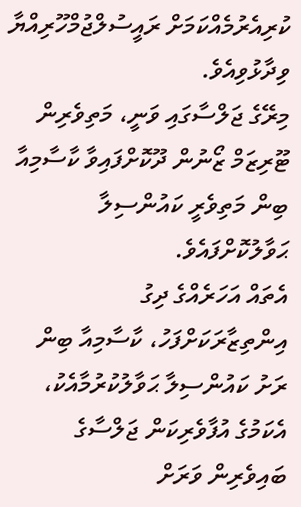ކުރިއެރުމެއްކަމަށް ރައީސުލްޖުމްހޫރިއްޔާ ވިދާޅުވިއެވެ.
މިރޭގެ ޖަލްސާގައި ވަނީ، މަތިވެރިން ޓޫރިޒަމް ޒޯނުން ދޫކޮށްފައިވާ ކާސާމިއާ ބިން މަތިވެރީ ކައުންސިލާ ޙަވާލުކޮށްފައެވެ.
އެތައް އަހަރެއްގެ ދިގު އިންތިޒާރަކަށްފަހު، ކާސާމިއާ ބިން ރަށު ކައުންސިލާ ޙަވާލުކުރުމާއެކު، އެކަމުގެ އުފާވެރިކަން ޖަލްސާގެ ބައިވެރިން ވަރަށް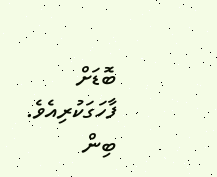ބޮޑަށް ފާހަގަކުރިއެވެ.
ބިން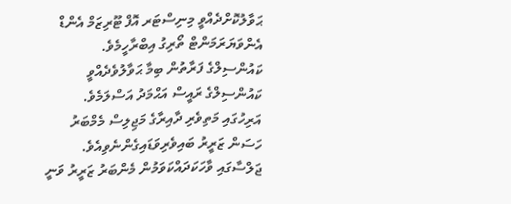ޙަވާލުކޮށްދެއްވީ މިނިސްޓަރ އޮފް ޓޫރިޒަމް އެންޑް އެންވަޔަރަމަންޓް ތޯރިގު އިބްރާހީމެވެ. ކައުންސިލްގެ ފަރާތުން ބިމާ ޙަވާލުވެދެއްވީ ކައުންސިލްގެ ރައީސް އަޙްމަދު އަސްލަމެވެ. އަރިހުގައި މަތިވެރި ދާއިރާގެ މަޖިލިސް މެމްބަރު ހަސަން ޒަރީރު ބައިވެރިވަޑައިގެންނެވިއެވެ.
ޖަލްސާގައި ވާހަކަދައްކަވަމުން މެންބަރު ޒަރީރު ވަނީ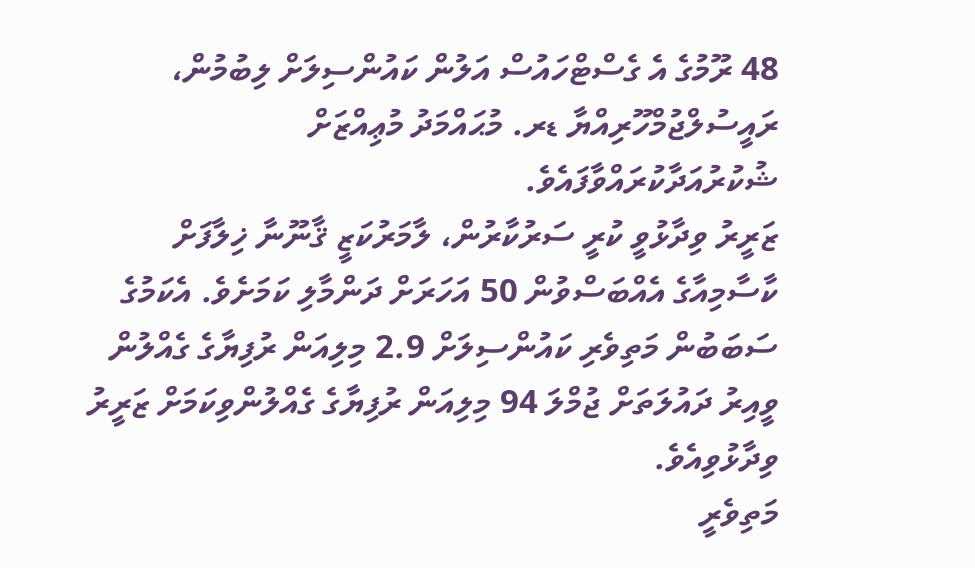48 ރޫމުގެ އެ ގެސްޓްހައުސް އަލުން ކައުންސިލަށް ލިބުމުން، ރައީސުލްޖުމްހޫރިއްޔާ ޑރ. މުޙައްމަދު މުޢިއްޒަށް ޝުކުރުއަދާކުރައްވާފައެވެ.
ޒަރީރު ވިދާޅުވީ ކުރީ ސަރުކާރުން، ލާމަރުކަޒީ ޤާނޫނާ ޚިލާފަށް ކާސާމިއާގެ އެއްބަސްވުން 50 އަހަރަށް ދަންމާލި ކަމަށެވެ. އެކަމުގެ ސަބަބުން މަތިވެރި ކައުންސިލަށް 2.9 މިލިއަން ރުފިޔާގެ ގެއްލުން ވީއިރު ދައުލަތަށް ޖުމްލަ 94 މިލިއަން ރުފިޔާގެ ގެއްލުންވިކަމަށް ޒަރީރު ވިދާޅުވިއެވެ.
މަތިވެރީ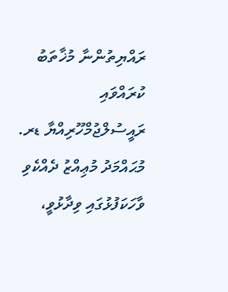ރައްޔިތުންނާ މުޚާތަބު ކުރައްވައި ރައީސުލްޖުމްހޫރިއްޔާ ޑރ. މުޙައްމަދު މުޢިއްޒު ދެއްކެވި ވާހަކަފުޅުގައި ވިދާޅުވީ،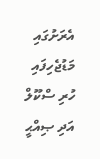އެރަށުގައި މަޑުޖެހިފައި ހުރި ސްކޫލް އަދި ޞިއްޙީ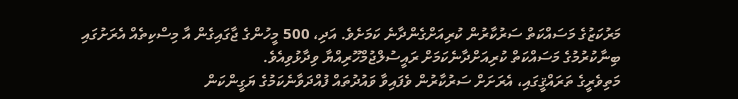މަރުކަޒުގެ މަސައްކަތް ސަރުކާރުން ކުރިއަށްގެންދާނެ ކަމަށެވެ. އަދި، 500 މީހުންގެ ޖާގައިގެން އާ މިސްކިތެއް އެރަށުގައި ބިނާކުރުމުގެ މަސައްކަތް ކުރިއަށްދާނެކަމަށް ރައީސުލްޖުމްހޫރިއްޔާ ވިދާޅުވިއެވެ.
މަތިވެރީގެ ތަރައްޤީގައި، އެރަށަށް ސަރުކާރުން ވެފައިވާ ވައުދުތައް ފުއްދަވާނެކަމުގެ ޔަގީންކަން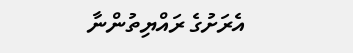އެރަށުގެ ރައްޔިތުންނާ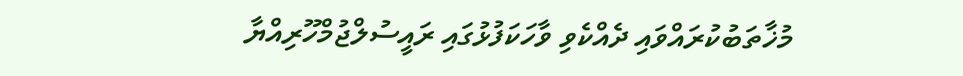މުޚާތަބުކުރައްވައި ދެއްކެވި ވާހަކަފުޅުގައި ރައީސުލްޖުމްހޫރިއްޔާ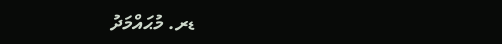ޑރ. މުޙައްމަދު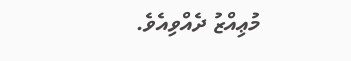މުޢިއްޒު ދެއްވިއެވެ.